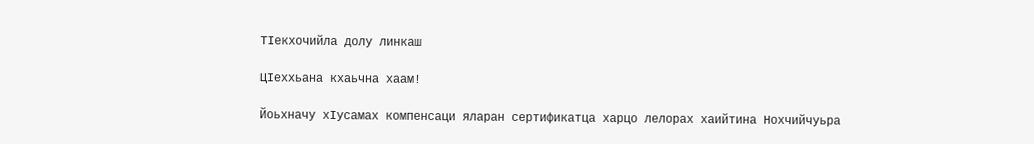ТIекхочийла долу линкаш

ЦIеххьана кхаьчна хаам!

Йоьхначу хIусамах компенсаци яларан сертификатца харцо лелорах хаийтина Нохчийчуьра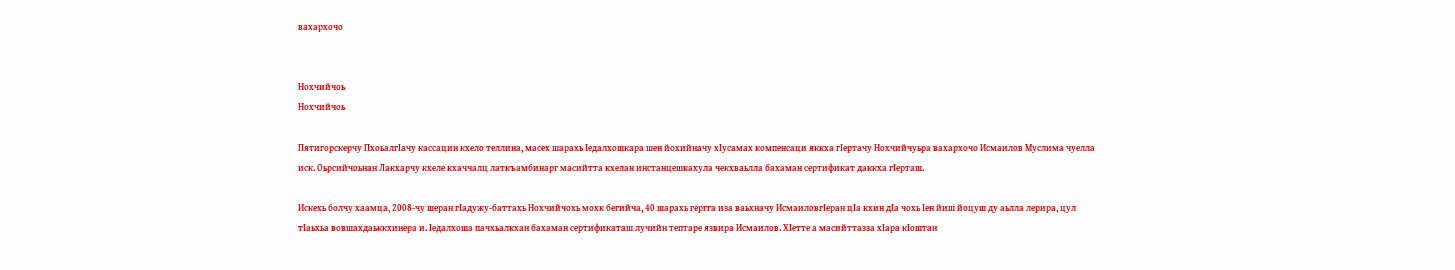вахархочо


Нохчийчоь
Нохчийчоь

Пятигорскерчу ПхоьалгIачу кассацин кхело теллина, масех шарахь Iедалхошкара шен йохийначу хIусамах компенсаци яккха гIертачу Нохчийчуьра вахархочо Исмаилов Муслима чуелла иск. Оьрсийчоьнан Лакхарчу кхеле кхаччалц латкъамбинарг масийтта кхелан инстанцешкахула чекхваьлла бахаман сертификат даккха гIерташ.

Искехь болчу хаамца, 2008-чу шеран гIадужу-баттахь Нохчийчохь мохк бегийча, 40 шарахь гергга иза ваьхначу ИсмаиловгIеран цIа кхин дIа чохь Iен йиш йоцуш ду аьлла лерира, цул тIаьхьа вовшахдаьккхинера и. Iедалхоша пачхьалкхан бахаман сертификаташ лучийн тептаре язвира Исмаилов. ХIетте а масийттазза хIара кIоштан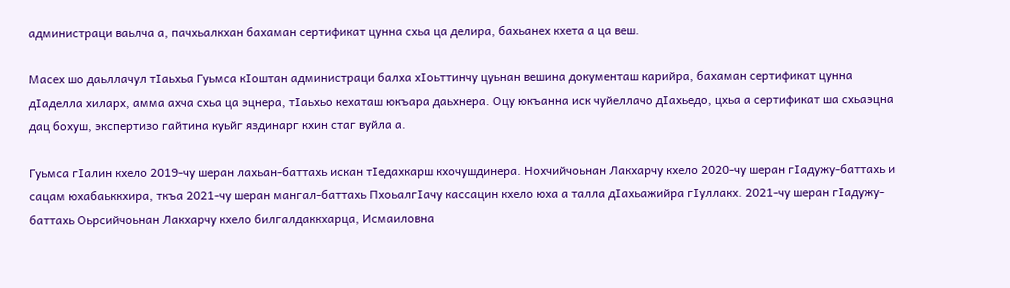администраци ваьлча а, пачхьалкхан бахаман сертификат цунна схьа ца делира, бахьанех кхета а ца веш.

Масех шо даьллачул тIаьхьа Гуьмса кIоштан администраци балха хIоьттинчу цуьнан вешина документаш карийра, бахаман сертификат цунна дIаделла хиларх, амма ахча схьа ца эцнера, тIаьхьо кехаташ юкъара даьхнера. Оцу юкъанна иск чуйеллачо дIахьедо, цхьа а сертификат ша схьаэцна дац бохуш, экспертизо гайтина куьйг яздинарг кхин стаг вуйла а.

Гуьмса гIалин кхело 2019-чу шеран лахьан-баттахь искан тIедахкарш кхочушдинера. Нохчийчоьнан Лакхарчу кхело 2020-чу шеран гIадужу-баттахь и сацам юхабаьккхира, ткъа 2021-чу шеран мангал-баттахь ПхоьалгIачу кассацин кхело юха а талла дIахьажийра гIуллакх. 2021-чу шеран гIадужу-баттахь Оьрсийчоьнан Лакхарчу кхело билгалдаккхарца, Исмаиловна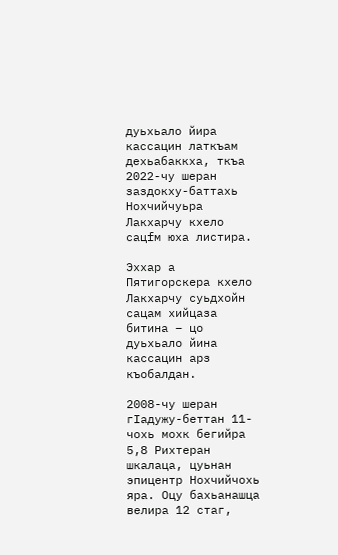дуьхьало йира кассацин латкъам дехьабаккха, ткъа 2022-чу шеран заздокху-баттахь Нохчийчуьра Лакхарчу кхело сацfм юха листира.

Эххар а Пятигорскера кхело Лакхарчу суьдхойн сацам хийцаза битина – цо дуьхьало йина кассацин арз къобалдан.

2008-чу шеран гIадужу-беттан 11-чохь мохк бегийра 5,8 Рихтеран шкалаца, цуьнан эпицентр Нохчийчохь яра. Оцу бахьанашца велира 12 стаг,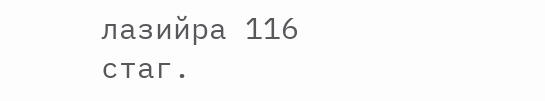лазийра 116 стаг.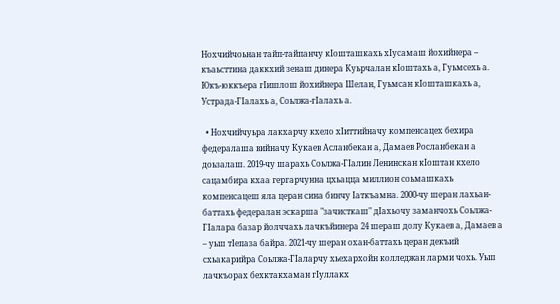Нохчийчоьнан тайп-тайпанчу кIошташкахь хIусамаш йохийнера – къаьсттина даккхий зенаш динера Куьрчалан кIоштахь а, Гуьмсехь а. Юкъ-юккъера гIишлош йохийнера Шелан, Гуьмсан кIошташкахь а, Устрада-ГIалахь а, Соьлжа-гIалахь а.

  • Нохчийчуьра лакхарчу кхело хIиттийначу компенсацех бехира федералаша вийначу Кукаев Асланбекан а, Дамаев Росланбекан а доьзалаш. 2019-чу шарахь Соьлжа-ГIалин Ленинскан кIоштан кхело сацамбира кхаа гергарчунна цхьацца миллион соьмашкахь компенсацеш яла церан сина бинчу Iаткъамна. 2000-чу шеран лахьан-баттахь федералан эскарша "зачисткаш" дIахьочу заманчохь Соьлжа-ГIалара базар йолччахь лачкъйинера 24 шераш долу Кукаев а, Дамаев а – уьш тIепаза байра. 2021-чу шеран охан-баттахь церан декъий схьакарийра Соьлжа-ГIаларчу хьехархойн колледжан ларми чохь. Уьш лачкъорах бехктакхаман гIуллакх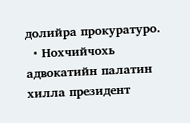долийра прокуратуро.
  • Нохчийчохь адвокатийн палатин хилла президент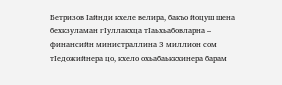Бетризов Iайнди кхеле велира, бакъо йоцуш шена бехкзуламан гIуллакхца тIаьхьабовларна – финансийн министраллина 3 миллион сом тIедожийнера цо, кхело охьабаьккхинера барам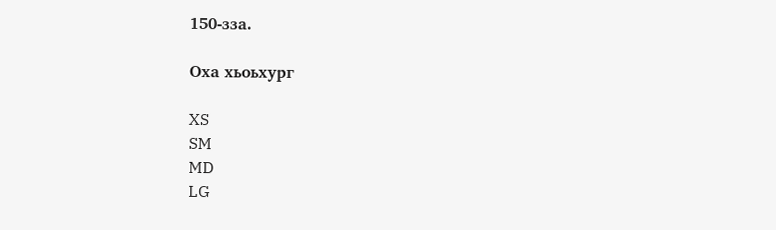150-зза.

Оха хьоьхург

XS
SM
MD
LG